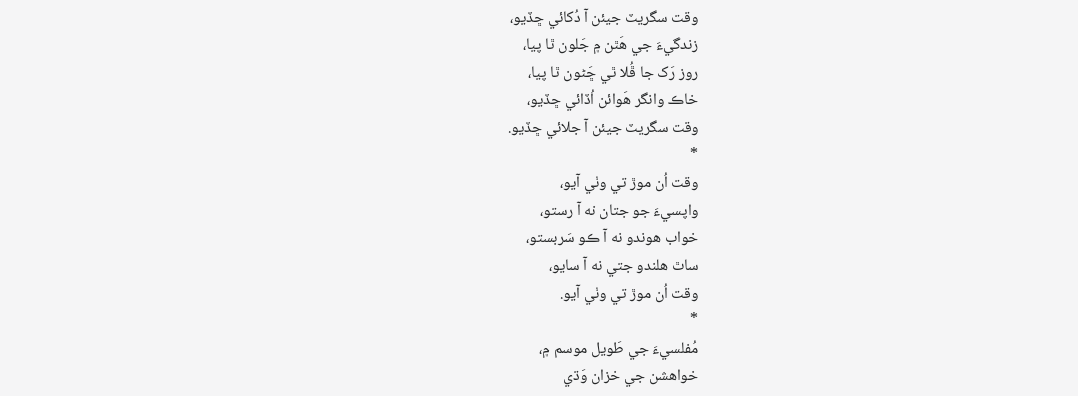وقت سگريٽ جيئن آ دُکائي ڇڏيو،
زندگيءَ جي هَٿن ۾ جَلون ٿا پيا،
روز رَک جا ڦُلا ٿي ڇَڻون ٿا پيا،
خاڪ وانگر هَوائن اُڏائي ڇڏيو،
وقت سگريٽ جيئن آ جلائي ڇڏيو.
*
وقت اُن موڙ تي وٺي آيو،
واپسيءَ جو جتان نه آ رستو،
خواب هوندو نه آ ڪو سَربستو،
ساٿ هلندو جتي نه آ سايو،
وقت اُن موڙ تي وٺي آيو.
*
مُفلسيءَ جي طَويل موسم ۾،
خواهشن جي خزان وَڌي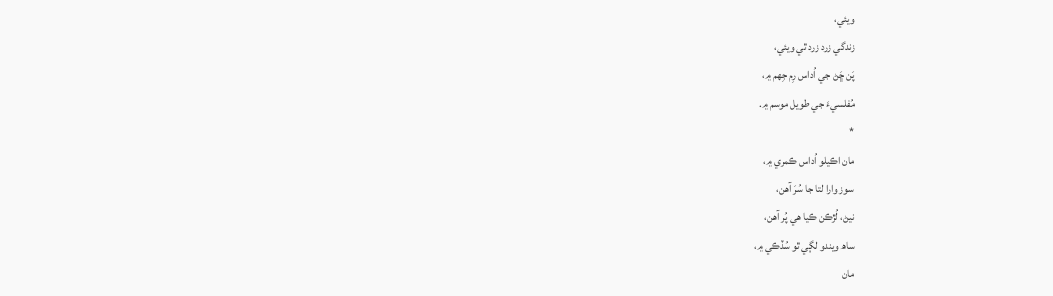ويئي،
زندگي زرد زرد ٿي ويئي،
پَن ڇَڻ جي اُداس رِم جِهم ۾،
مُفلسيءَ جي طويل موسم ۾.
*
مان اڪيلو اُداس ڪمري ۾،
سوز وارا لتا جا سُرَ آهن،
نيڻ، لُڙڪن ڪيا هي پُر آهن،
ساھ ويندو لڳي ٿو سُڏڪي ۾،
مان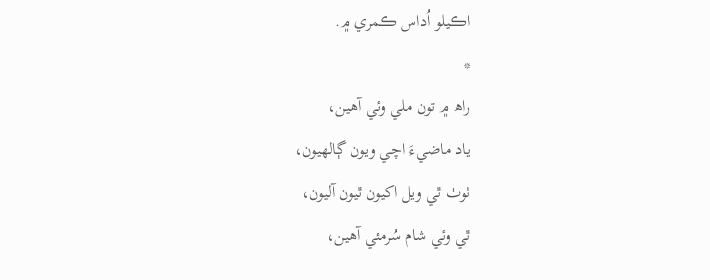اڪيلو اُداس ڪمري ۾.
*
راھ ۾ تون ملي وئي آهين،
ياد ماضيءَ اچي ويون ڳالھيون،
ٺوٺ ٿي ويل اکيون ٿيون آليون،
ٿي وئي شام سُرمئي آهين،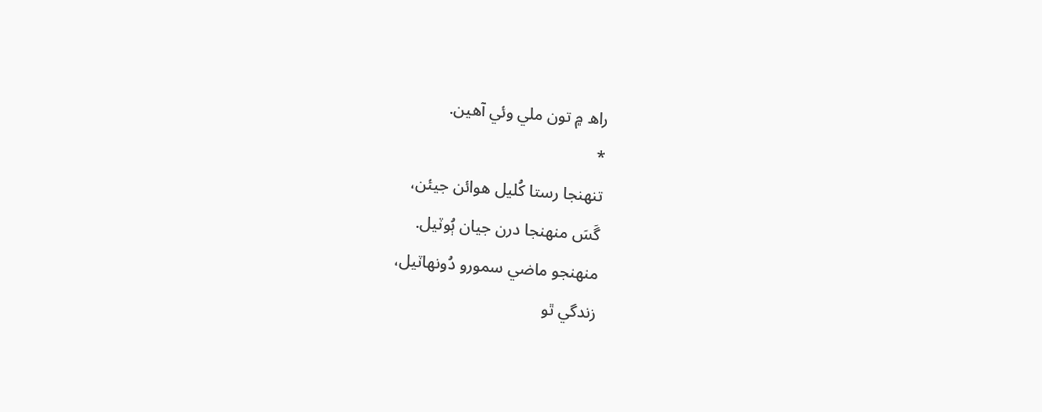راھ ۾ تون ملي وئي آهين.
*
تنھنجا رستا کُليل هوائن جيئن،
گَسَ منھنجا درن جيان ٻُوٽيل.
منھنجو ماضي سمورو دُونھاٽيل،
زندگي ٿو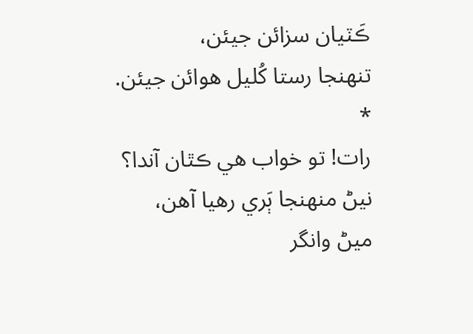ڪَٽيان سزائن جيئن،
تنھنجا رستا کُليل هوائن جيئن.
*
رات! تو خواب هي ڪٿان آندا؟
نيڻ منھنجا ٻَري رهيا آهن،
ميڻ وانگر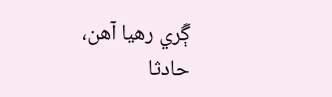ڳَري رهيا آهن،
حادثا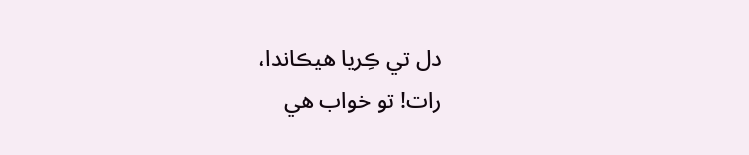دل تي ڪِريا هيڪاندا،
رات! تو خواب هي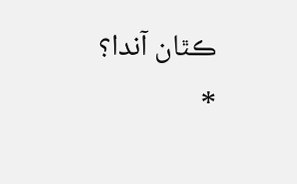ڪٿان آندا؟
*